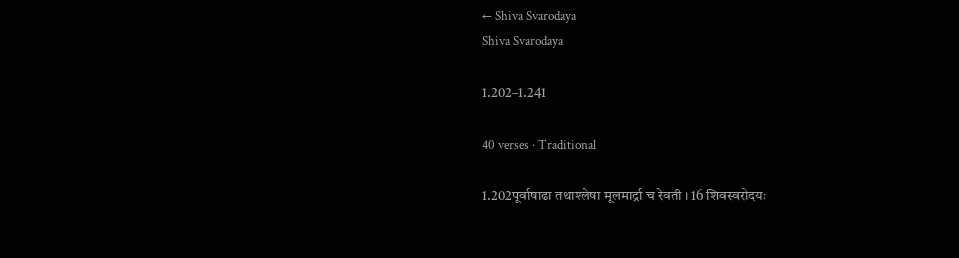← Shiva Svarodaya
Shiva Svarodaya

1.202–1.241

40 verses · Traditional

1.202पूर्वाषाढा तथाश्लेषा मूलमार्द्रा च रेवती । 16 शिवस्वरोदयः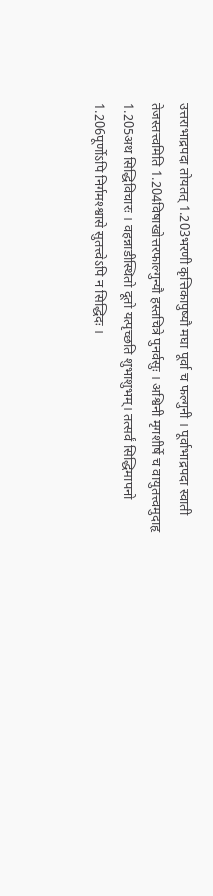उत्तराभाद्रपदा तोयतत् 1.203भरणी कृत्तिकापुष्यौ मघा पूर्वा च फल्गुनी । पूर्वाभाद्रपदा स्वाती तेजस्तत्त्वमिति 1.204विषाखोत्तरफाल्गुन्यौ हस्तचित्रे पुनर्वसुः । अश्विनी मृगशीर्षे च वायुतत्त्वमुदाहृ 1.205अथ सिद्धिविचारः । वहन्नाडीस्थितो दूतो यत्पृच्छति शुभाशुभम्। तत्सर्वं सिद्धिमापनो 1.206पूर्णोऽपि निर्गमश्श्वासे सुतत्त्वेऽपि न सिद्धिदः ।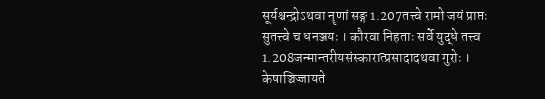सूर्यश्चन्द्रोऽथवा नॄणां सङ्ग 1.207तत्त्वे रामो जयं प्राप्तः सुतत्त्वे च धनञ्जयः । कौरवा निहताः सर्वे युद्धे तत्त्व 1.208जन्मान्तरीयसंस्कारात्प्रसादादथवा गुरोः । केषाञ्चिज्जायते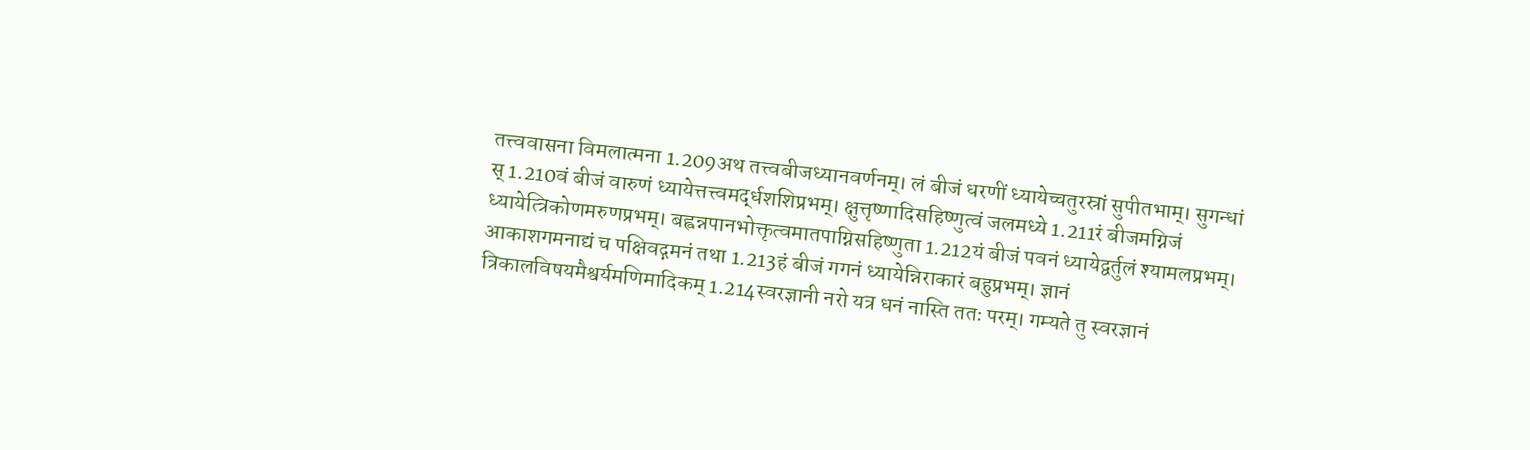तत्त्ववासना विमलात्मना 1.209अथ तत्त्वबीजध्यानवर्णनम्। लं बीजं धरणीं ध्यायेच्चतुरस्रां सुपीतभाम्। सुगन्धां स् 1.210वं बीजं वारुणं ध्यायेत्तत्त्वमर्द्धशशिप्रभम्। क्षुत्तृष्णादिसहिष्णुत्वं जलमध्ये 1.211रं बीजमग्निजं ध्यायेत्त्रिकोणमरुणप्रभम्। बह्वन्नपानभोक्तृत्वमातपाग्निसहिष्णुता 1.212यं बीजं पवनं ध्यायेद्वर्तुलं श्यामलप्रभम्। आकाशगमनाद्यं च पक्षिवद्गमनं तथा 1.213हं बीजं गगनं ध्यायेन्निराकारं बहुप्रभम्। ज्ञानं त्रिकालविषयमैश्वर्यमणिमादिकम् 1.214स्वरज्ञानी नरो यत्र धनं नास्ति ततः परम्। गम्यते तु स्वरज्ञानं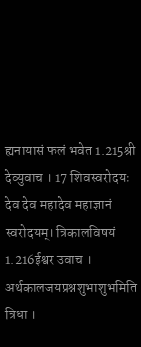ह्यनायासं फलं भवेत 1.215श्री देव्युवाच । 17 शिवस्वरोदयः देव देव महादेव महाज्ञानं स्वरोदयम्। त्रिकालविषयं 1.216ईश्वर उवाच । अर्थकालजयप्रश्नशुभाशुभमिति त्रिधा ।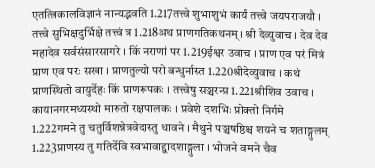एतत्त्रिकालविज्ञानं नान्यद्भवति 1.217तत्त्वे शुभाशुभं कार्यं तत्त्वे जयपराजयौ । तत्त्वे सुभिक्षदुर्भिक्षे तत्त्वं त्र 1.218अथ प्राणगतिकथनम्। श्री देव्युवाच । देव देव महादेव सर्वसंसारसागरे । किं नराणां पर 1.219ईश्वर उवाच । प्राण एव परं मित्रं प्राण एव परः सखा । प्राणतुल्यो परो बन्धुर्नास्त 1.220श्रीदेव्युवाच । कथं प्राणस्थितो वायुर्देहः किं प्राणरूपकः । तत्त्वेषु सञ्चरन्प्र 1.221श्रीशिव उवाच । कायानगरमध्यस्थो मारुतो रक्षपालकः । प्रवेशे दशभिः प्रोक्तो निर्गमे 1.222गमने तु चतुर्विशन्नेत्रवेदास्तु धावने । मैथुने पञ्चषष्ठिश्च शयने च शताङ्गुलम् 1.223प्राणस्य तु गतिर्देवि स्वभावाद्द्वादशाङ्गुला । भोजने वमने चैव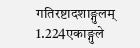गतिरष्टादशाङ्गुलम् 1.224एकाङ्गुले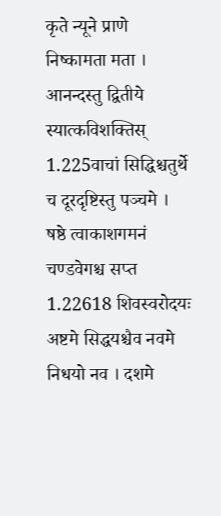कृते न्यूने प्राणे निष्कामता मता । आनन्दस्तु द्वितीये स्यात्कविशक्तिस् 1.225वाचां सिद्धिश्चतुर्थे च दूरदृष्टिस्तु पञ्चमे । षष्ठे त्वाकाशगमनं चण्डवेगश्च सप्त 1.22618 शिवस्वरोदयः अष्टमे सिद्धयश्चैव नवमे निधयो नव । दशमे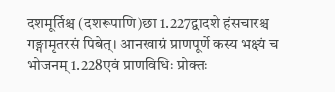दशमूर्तिश्च (दशरूपाणि)छा 1.227द्वादशे हंसचारश्च गङ्गामृतरसं पिबेत्। आनखाग्रं प्राणपूर्णे कस्य भक्ष्यं च भोजनम् 1.228एवं प्राणविधिः प्रोक्तः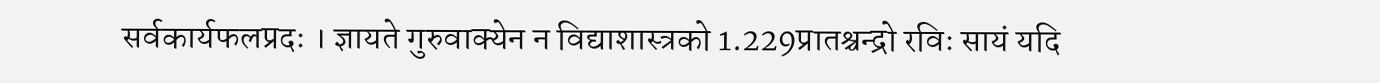सर्वकार्यफलप्रदः । ज्ञायते गुरुवाक्येन न विद्याशास्त्रको 1.229प्रातश्चन्द्रो रविः सायं यदि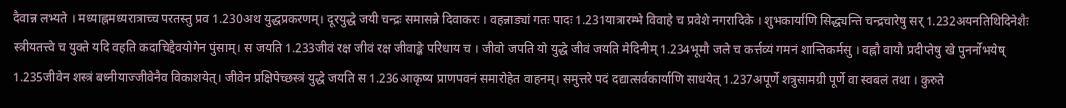दैवान्न लभ्यते । मध्याह्नमध्यरात्राच्च परतस्तु प्रव 1.230अथ युद्धप्रकरणम्। दूरयुद्धे जयी चन्द्रः समासन्ने दिवाकरः । वहन्नाड्यां गतः पादः 1.231यात्रारम्भे विवाहे च प्रवेशे नगरादिके । शुभकार्याणि सिद्ध्यन्ति चन्द्रचारेषु सर् 1.232अयनतिथिदिनेशैः स्त्रीयतत्त्वे च युक्ते यदि वहति कदाचिद्दैवयोगेन पुंसाम्। स जयति 1.233जीवं रक्ष जीवं रक्ष जीवाङ्के परिधाय च । जीवो जपति यो युद्धे जीवं जयति मेदिनीम् 1.234भूमौ जले च कर्त्तव्यं गमनं शान्तिकर्मसु । वह्नौ वायौ प्रदीप्तेषु खे पुनर्नोभयेष् 1.235जीवेन शस्त्रं बध्नीयाज्जीवेनैव विकाशयेत्। जीवेन प्रक्षिपेच्छस्त्रं युद्धे जयति स 1.236आकृष्य प्राणपवनं समारोहेत वाहनम्। समुत्तरे पदं दद्यात्सर्वकार्याणि साधयेत् 1.237अपूर्णे शत्रुसामग्री पूर्णे वा स्वबलं तथा । कुरुते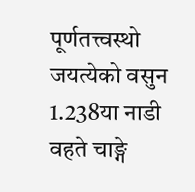पूर्णतत्त्वस्थो जयत्येको वसुन 1.238या नाडी वहते चाङ्गे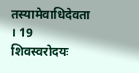तस्यामेवाधिदेवता । 19 शिवस्वरोदयः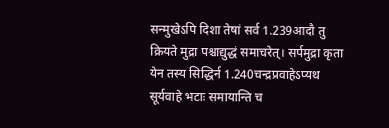सन्मुखेऽपि दिशा तेषां सर्व 1.239आदौ तु क्रियते मुद्रा पश्चाद्युद्धं समाचरेत्। सर्पमुद्रा कृता येन तस्य सिद्धिर्न 1.240चन्द्रप्रवाहेऽप्यथ सूर्यवाहे भटाः समायान्ति च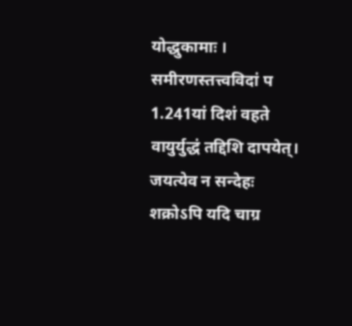योद्धुकामाः । समीरणस्तत्त्वविदां प 1.241यां दिशं वहते वायुर्युद्धं तद्दिशि दापयेत्। जयत्येव न सन्देहः शक्रोऽपि यदि चाग्र